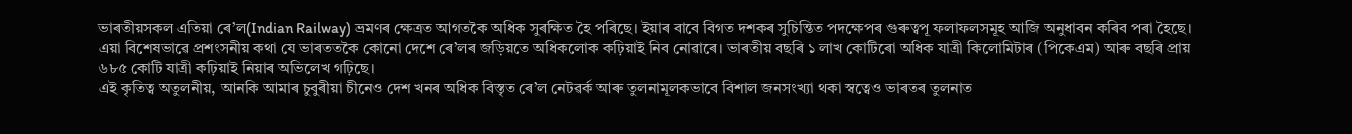ভাৰতীয়সকল এতিয়া ৰে’ল(Indian Railway) ভ্ৰমণৰ ক্ষেত্ৰত আগতকৈ অধিক সুৰক্ষিত হৈ পৰিছে। ইয়াৰ বাবে বিগত দশকৰ সুচিন্তিত পদক্ষেপৰ গুৰুত্বপূ ফলাফলসমূহ আজি অনুধাবন কৰিব পৰা হৈছে।
এয়া বিশেষভাৱে প্ৰশংসনীয় কথা যে ভাৰততকৈ কোনো দেশে ৰে’লৰ জড়িয়তে অধিকলোক কঢ়িয়াই নিব নোৱাৰে। ভাৰতীয় বছৰি ১ লাখ কোটিৰো অধিক যাত্ৰী কিলোমিটাৰ (পিকেএম) আৰু বছৰি প্ৰায় ৬৮৫ কোটি যাত্ৰী কঢ়িয়াই নিয়াৰ অভিলেখ গঢ়িছে।
এই কৃতিত্ব অতুলনীয়, আনকি আমাৰ চুবুৰীয়া চীনেও দেশ খনৰ অধিক বিস্তৃত ৰে’ল নেটৱৰ্ক আৰু তুলনামূলকভাবে বিশাল জনসংখ্যা থকা স্বত্বেও ভাৰতৰ তুলনাত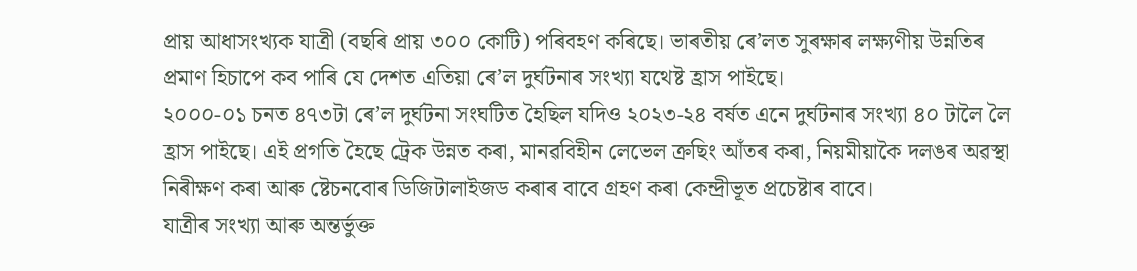প্ৰায় আধাসংখ্যক যাত্ৰী (বছৰি প্ৰায় ৩০০ কোটি) পৰিবহণ কৰিছে। ভাৰতীয় ৰে’লত সুৰক্ষাৰ লক্ষ্যণীয় উন্নতিৰ প্ৰমাণ হিচাপে কব পাৰি যে দেশত এতিয়া ৰে’ল দুৰ্ঘটনাৰ সংখ্যা যথেষ্ট হ্ৰাস পাইছে।
২০০০-০১ চনত ৪৭৩টা ৰে’ল দুৰ্ঘটনা সংঘটিত হৈছিল যদিও ২০২৩-২৪ বৰ্ষত এনে দুৰ্ঘটনাৰ সংখ্যা ৪০ টালৈ লৈ হ্ৰাস পাইছে। এই প্ৰগতি হৈছে ট্ৰেক উন্নত কৰা, মানৱবিহীন লেভেল ক্ৰছিং আঁতৰ কৰা, নিয়মীয়াকৈ দলঙৰ অৱস্থা নিৰীক্ষণ কৰা আৰু ষ্টেচনবোৰ ডিজিটালাইজড কৰাৰ বাবে গ্ৰহণ কৰা কেন্দ্ৰীভূত প্ৰচেষ্টাৰ বাবে।
যাত্ৰীৰ সংখ্যা আৰু অন্তৰ্ভুক্ত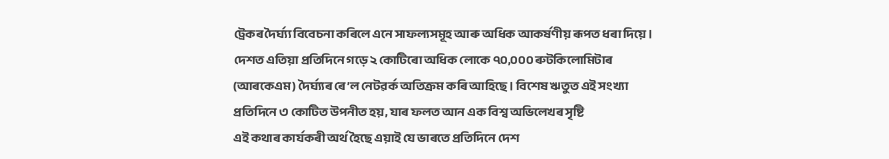ট্ৰেকৰ দৈৰ্ঘ্য্য বিবেচনা কৰিলে এনে সাফল্যসমূহ আৰু অধিক আকৰ্ষণীয় ৰূপত ধৰা দিয়ে। দেশত এতিয়া প্ৰতিদিনে গড়ে ২ কোটিৰো অধিক লোকে ৭০,০০০ ৰুটকিলোমিটাৰ (আৰকেএম) দৈৰ্ঘ্য্যৰ ৰে’ল নেটৱৰ্ক অতিক্ৰম কৰি আহিছে। বিশেষ ঋতুত এই সংখ্যা প্ৰতিদিনে ৩ কোটিত উপনীত হয়, যাৰ ফলত আন এক বিশ্ব অভিলেখৰ সৃষ্টি
এই কথাৰ কাৰ্যকৰী অৰ্থ হৈছে এয়াই যে ভাৰতে প্ৰতিদিনে দেশ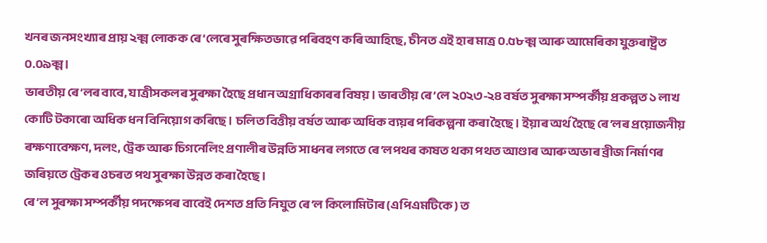খনৰ জনসংখ্যাৰ প্ৰায় ২ক্ম লোকক ৰে’লেৰে সুৰক্ষিতভাৱে পৰিবহণ কৰি আহিছে, চীনত এই হাৰ মাত্ৰ ০.৫৮ক্ম আৰু আমেৰিকা যুক্তৰাষ্ট্ৰত ০.০৯ক্ম।
ভাৰতীয় ৰে’লৰ বাবে, যাত্ৰীসকলৰ সুৰক্ষা হৈছে প্ৰধান অগ্ৰাধিকাৰৰ বিষয়। ভাৰতীয় ৰে’লে ২০২৩-২৪ বৰ্ষত সুৰক্ষা সম্পৰ্কীয় প্ৰকল্পত ১ লাখ কোটি টকাৰো অধিক ধন বিনিয়োগ কৰিছে। চলিত বিত্তীয় বৰ্ষত আৰু অধিক ব্যয়ৰ পৰিকল্পনা কৰা হৈছে। ইয়াৰ অৰ্থ হৈছে ৰে’লৰ প্ৰয়োজনীয় ৰক্ষণাবেক্ষণ, দলং, ট্ৰেক আৰু চিগনেলিং প্ৰণালীৰ উন্নতি সাধনৰ লগতে ৰে’লপথৰ কাষত থকা পথত আণ্ডাৰ আৰু অভাৰ ব্ৰীজ নিৰ্মাণৰ জৰিয়তে ট্ৰেকৰ ওচৰত পথ সুৰক্ষা উন্নত কৰা হৈছে।
ৰে’ল সুৰক্ষা সম্পৰ্কীয় পদক্ষেপৰ বাবেই দেশত প্ৰতি নিযুত ৰে’ল কিলোমিটাৰ (এপিএমটিকে) ত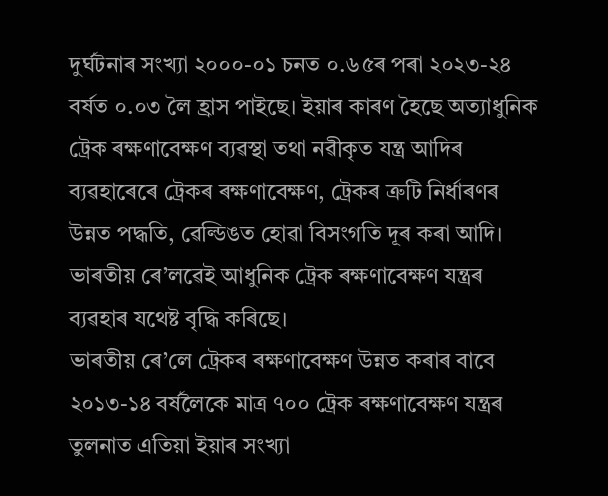দুৰ্ঘটনাৰ সংখ্যা ২০০০-০১ চনত ০.৬৫ৰ পৰা ২০২৩-২৪ বৰ্ষত ০.০৩ লৈ হ্ৰাস পাইছে। ইয়াৰ কাৰণ হৈছে অত্যাধুনিক ট্ৰেক ৰক্ষণাবেক্ষণ ব্যৱস্থা তথা নৱীকৃত যন্ত্ৰ আদিৰ ব্যৱহাৰেৰে ট্ৰেকৰ ৰক্ষণাবেক্ষণ, ট্ৰেকৰ ত্ৰুটি নিৰ্ধাৰণৰ উন্নত পদ্ধতি, ৱেল্ডিঙত হোৱা বিসংগতি দূৰ কৰা আদি। ভাৰতীয় ৰে’লৱেই আধুনিক ট্ৰেক ৰক্ষণাবেক্ষণ যন্ত্ৰৰ ব্যৱহাৰ যথেষ্ট বৃদ্ধি কৰিছে।
ভাৰতীয় ৰে’লে ট্ৰেকৰ ৰক্ষণাবেক্ষণ উন্নত কৰাৰ বাবে ২০১৩-১৪ বৰ্ষলৈকে মাত্ৰ ৭০০ ট্ৰেক ৰক্ষণাবেক্ষণ যন্ত্ৰৰ তুলনাত এতিয়া ইয়াৰ সংখ্যা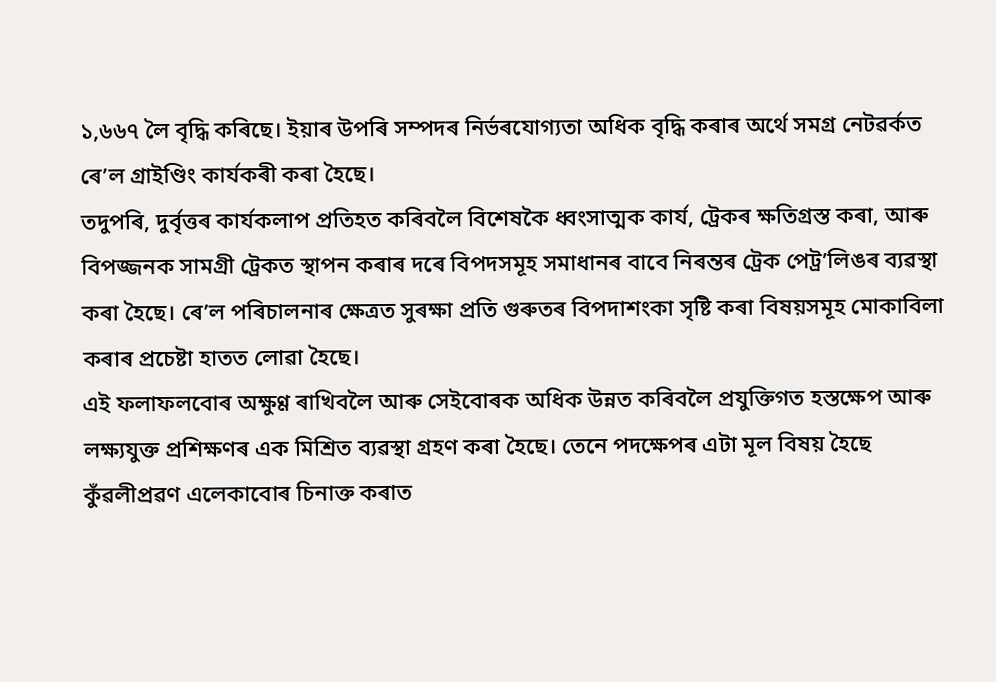১,৬৬৭ লৈ বৃদ্ধি কৰিছে। ইয়াৰ উপৰি সম্পদৰ নিৰ্ভৰযোগ্যতা অধিক বৃদ্ধি কৰাৰ অৰ্থে সমগ্ৰ নেটৱৰ্কত ৰে’ল গ্ৰাইণ্ডিং কাৰ্যকৰী কৰা হৈছে।
তদুপৰি, দুৰ্বৃত্তৰ কাৰ্যকলাপ প্ৰতিহত কৰিবলৈ বিশেষকৈ ধ্বংসাত্মক কাৰ্য, ট্ৰেকৰ ক্ষতিগ্ৰস্ত কৰা, আৰু বিপজ্জনক সামগ্ৰী ট্ৰেকত স্থাপন কৰাৰ দৰে বিপদসমূহ সমাধানৰ বাবে নিৰন্তৰ ট্ৰেক পেট্ৰ’লিঙৰ ব্যৱস্থা কৰা হৈছে। ৰে’ল পৰিচালনাৰ ক্ষেত্ৰত সুৰক্ষা প্ৰতি গুৰুতৰ বিপদাশংকা সৃষ্টি কৰা বিষয়সমূহ মোকাবিলা কৰাৰ প্ৰচেষ্টা হাতত লোৱা হৈছে।
এই ফলাফলবোৰ অক্ষুণ্ণ ৰাখিবলৈ আৰু সেইবোৰক অধিক উন্নত কৰিবলৈ প্ৰযুক্তিগত হস্তক্ষেপ আৰু লক্ষ্যযুক্ত প্ৰশিক্ষণৰ এক মিশ্ৰিত ব্যৱস্থা গ্ৰহণ কৰা হৈছে। তেনে পদক্ষেপৰ এটা মূল বিষয় হৈছে কুঁৱলীপ্ৰৱণ এলেকাবোৰ চিনাক্ত কৰাত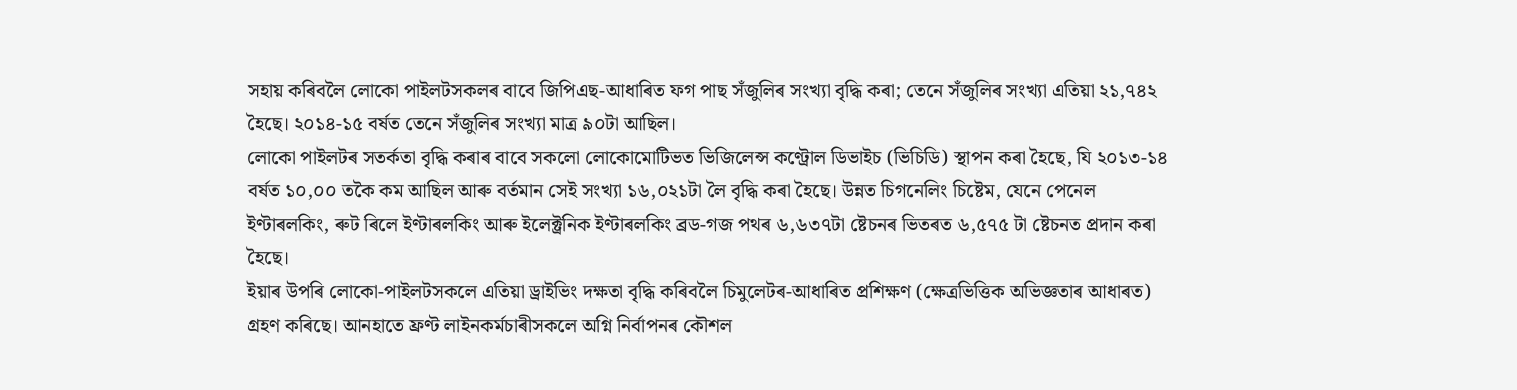সহায় কৰিবলৈ লোকো পাইলটসকলৰ বাবে জিপিএছ-আধাৰিত ফগ পাছ সঁজুলিৰ সংখ্যা বৃদ্ধি কৰা; তেনে সঁজুলিৰ সংখ্যা এতিয়া ২১,৭৪২ হৈছে। ২০১৪-১৫ বৰ্ষত তেনে সঁজুলিৰ সংখ্যা মাত্ৰ ৯০টা আছিল।
লোকো পাইলটৰ সতৰ্কতা বৃদ্ধি কৰাৰ বাবে সকলো লোকোমোটিভত ভিজিলেন্স কণ্ট্ৰোল ডিভাইচ (ভিচিডি) স্থাপন কৰা হৈছে, যি ২০১৩-১৪ বৰ্ষত ১০,০০ তকৈ কম আছিল আৰু বৰ্তমান সেই সংখ্যা ১৬,০২১টা লৈ বৃদ্ধি কৰা হৈছে। উন্নত চিগনেলিং চিষ্টেম, যেনে পেনেল ইণ্টাৰলকিং, ৰুট ৰিলে ইণ্টাৰলকিং আৰু ইলেক্ট্ৰনিক ইণ্টাৰলকিং ব্ৰড-গজ পথৰ ৬,৬৩৭টা ষ্টেচনৰ ভিতৰত ৬,৫৭৫ টা ষ্টেচনত প্ৰদান কৰা হৈছে।
ইয়াৰ উপৰি লোকো-পাইলটসকলে এতিয়া ড্ৰাইভিং দক্ষতা বৃদ্ধি কৰিবলৈ চিমুলেটৰ-আধাৰিত প্ৰশিক্ষণ (ক্ষেত্ৰভিত্তিক অভিজ্ঞতাৰ আধাৰত) গ্ৰহণ কৰিছে। আনহাতে ফ্ৰণ্ট লাইনকৰ্মচাৰীসকলে অগ্নি নিৰ্বাপনৰ কৌশল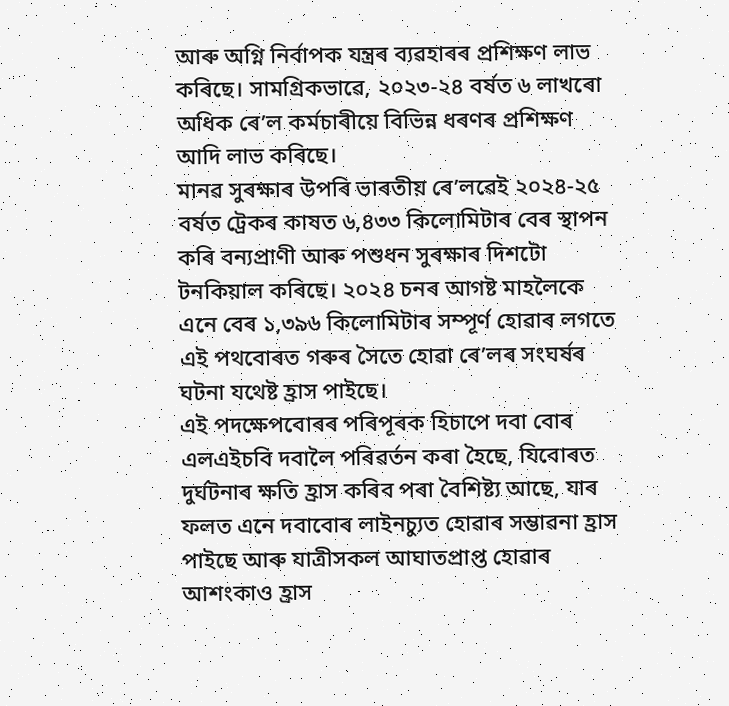আৰু অগ্নি নিৰ্বাপক যন্ত্ৰৰ ব্যৱহাৰৰ প্ৰশিক্ষণ লাভ কৰিছে। সামগ্ৰিকভাৱে, ২০২৩-২৪ বৰ্ষত ৬ লাখৰো অধিক ৰে’ল কৰ্মচাৰীয়ে বিভিন্ন ধৰণৰ প্ৰশিক্ষণ আদি লাভ কৰিছে।
মানৱ সুৰক্ষাৰ উপৰি ভাৰতীয় ৰে’লৱেই ২০২৪-২৫ বৰ্ষত ট্ৰেকৰ কাষত ৬,৪৩৩ কিলোমিটাৰ বেৰ স্থাপন কৰি বন্যপ্ৰাণী আৰু পশুধন সুৰক্ষাৰ দিশটো টনকিয়াল কৰিছে। ২০২৪ চনৰ আগষ্ট মাহলৈকে এনে বেৰ ১,৩৯৬ কিলোমিটাৰ সম্পূৰ্ণ হোৱাৰ লগতে এই পথবোৰত গৰুৰ সৈতে হোৱা ৰে’লৰ সংঘৰ্ষৰ ঘটনা যথেষ্ট হ্ৰাস পাইছে।
এই পদক্ষেপবোৰৰ পৰিপূৰক হিচাপে দবা বোৰ এলএইচবি দবালৈ পৰিৱৰ্তন কৰা হৈছে, যিবোৰত দুৰ্ঘটনাৰ ক্ষতি হ্ৰাস কৰিব পৰা বৈশিষ্ট্য আছে, যাৰ ফলত এনে দবাবোৰ লাইনচ্যুত হোৱাৰ সম্ভাৱনা হ্ৰাস পাইছে আৰু যাত্ৰীসকল আঘাতপ্ৰাপ্ত হোৱাৰ আশংকাও হ্ৰাস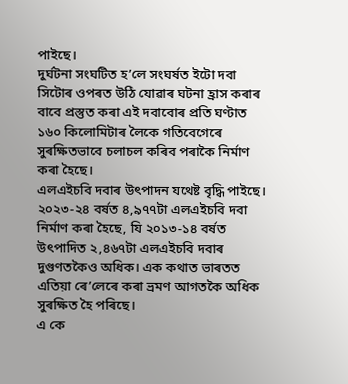পাইছে।
দুৰ্ঘটনা সংঘটিত হ’লে সংঘৰ্ষত ইটো দবা সিটোৰ ওপৰত উঠি যোৱাৰ ঘটনা হ্ৰাস কৰাৰ বাবে প্ৰস্তুত কৰা এই দবাবোৰ প্ৰতি ঘণ্টাত ১৬০ কিলোমিটাৰ লৈকে গতিবেগেৰে সুৰক্ষিতভাবে চলাচল কৰিব পৰাকৈ নিৰ্মাণ কৰা হৈছে।
এলএইচবি দবাৰ উৎপাদন যথেষ্ট বৃদ্ধি পাইছে। ২০২৩-২৪ বৰ্ষত ৪,৯৭৭টা এলএইচবি দবা নিৰ্মাণ কৰা হৈছে, যি ২০১৩-১৪ বৰ্ষত উৎপাদিত ২,৪৬৭টা এলএইচবি দবাৰ দুগুণতকৈও অধিক। এক কথাত ভাৰতত এতিয়া ৰে’লেৰে কৰা ভ্ৰমণ আগতকৈ অধিক সুৰক্ষিত হৈ পৰিছে।
এ কে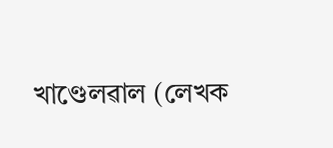খাণ্ডেলৱাল (লেখক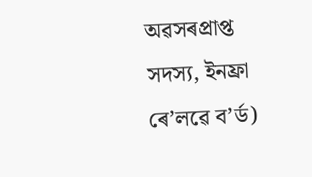অৱসৰপ্ৰাপ্ত সদস্য, ইনফ্ৰা ৰে’লৱে ব’ৰ্ড)